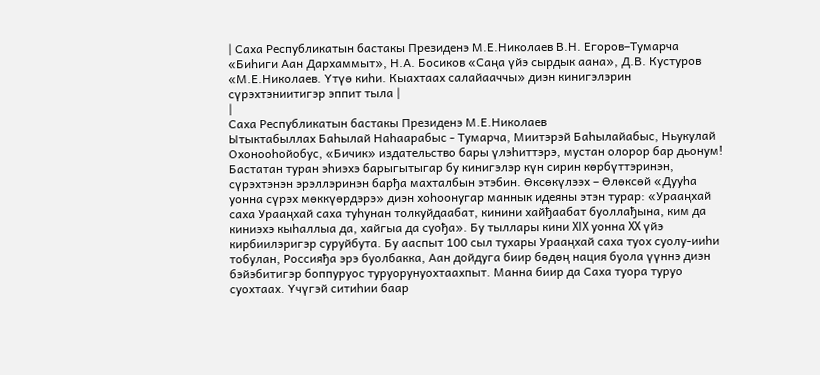| Саха Республикатын бастакы Президенэ М.Е.Николаев В.Н. Егоров–Тумарча «Биһиги Аан Дархаммыт», Н.А. Босиков «Саңа үйэ сырдык аана», Д.В. Кустуров «М.Е.Николаев. Үтүө киһи. Кыахтаах салайааччы» диэн кинигэлэрин сүрэхтэниитигэр эппит тыла |
|
Саха Республикатын бастакы Президенэ М.Е.Николаев
Ытыктабыллах Баһылай Наһаарабыс - Тумарча, Миитэрэй Баһылайабыс, Ньукулай Охонооһойобус, «Бичик» издательство бары үлэһиттэрэ, мустан олорор бар дьонум! Бастатан туран эһиэхэ барыгытыгар бу кинигэлэр күн сирин көрбүттэринэн, сүрэхтэнэн эрэллэринэн барђа махталбын этэбин. Өксөкүлээх – Өлөксөй «Дууһа уонна сүрэх мөккүөрдэрэ» диэн хоһоонугар маннык идеяны этэн турар: «Урааңхай саха Урааңхай саха туһунан толкуйдаабат, кинини хайђаабат буоллађына, ким да киниэхэ кыһаллыа да, хайгыа да суођа». Бу тыллары кини XIX уонна XX үйэ кирбиилэригэр суруйбута. Бу ааспыт 100 сыл тухары Урааңхай саха туох суолу-ииһи тобулан, Россияђа эрэ буолбакка, Аан дойдуга биир бөдөң нация буола үүннэ диэн бэйэбитигэр боппуруос туруорунуохтаахпыт. Манна биир да Саха туора туруо суохтаах. Үчүгэй ситиһии баар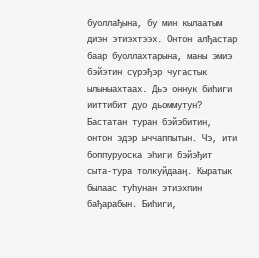буоллађына, бу мин кылаатым диэн этиэхтээх. Онтон алђастар баар буоллахтарына, маны эмиэ бэйэтин сүрэђэр чугастык ылыныахтаах. Дьэ оннук биһиги ииттибит дуо дьоммутун? Бастатан туран бэйэбитин, онтон эдэр ыччаппытын. Чэ, ити боппуруоска эһиги бэйэђит сыта-тура толкуйдааң. Кыратык былаас туһунан этиэхпин бађарабын. Биһиги,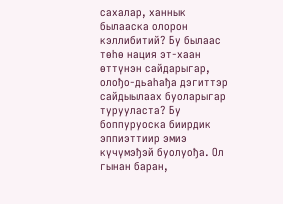сахалар, ханнык былааска олорон кэллибитий? Бу былаас төһө нация эт-хаан өттүнэн сайдарыгар, олођо-дьаһађа дэгиттэр сайдыылаах буоларыгар турууласта? Бу боппуруоска биирдик эппиэттиир эмиэ күчүмэђэй буолуођа. Ол гынан баран,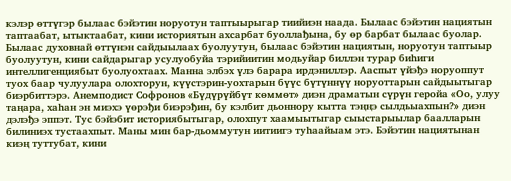кэлэр өттүгэр былаас бэйэтин норуотун таптыырыгар тиийиэн наада. Былаас бэйэтин нациятын таптаабат, ытыктаабат, кини историятын ахсарбат буоллађына, бу өр барбат былаас буолар. Былаас духовнай өттүнэн сайдыылаах буолуутун, былаас бэйэтин нациятын, норуотун таптыыр буолуутун, кини сайдарыгар усулуобуйа тэрийиитин модьуйар биллэн турар биһиги интеллигенциябыт буолуохтаах. Манна элбэх үлэ барара ирдэниллэр. Ааспыт үйэђэ норуоппут туох баар чулуулара олохторун, күүстэрин-уохтарын бүүс бүтүннүү норуоттарын сайдыытыгар биэрбиттэрэ. Анемподист Софронов «Бүдүрүйбүт көммөт» диэн драматын сүрүн геройа «Оо, улуу таңара, хаһан эн миэхэ үөрэђи биэрэђин, бу кэлбит дьоннору кытта тэңңэ сылдьыахпын?» диэн дэлэђэ эппэт. Тус бэйэбит историябытыгар, олохпут хаамыытыгар сыыстарыылар баалларын билиниэх тустаахпыт. Маны мин бар-дьоммутун иитиигэ туһаайыам этэ. Бэйэтин нациятынан киэң туттубат, кини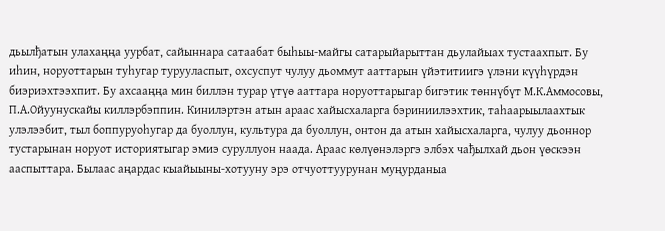дьылђатын улахаңңа уурбат, сайыннара сатаабат быһыы-майгы сатарыйарыттан дьулайыах тустаахпыт. Бу иһин, норуоттарын туһугар турууласпыт, охсуспут чулуу дьоммут ааттарын үйэтитиигэ үлэни күүһүрдэн биэриэхтээхпит. Бу ахсааңңа мин биллэн турар үтүө ааттара норуоттарыгар бигэтик төннүбүт М.К.Аммосовы, П.А.Ойуунускайы киллэрбэппин. Кинилэртэн атын араас хайысхаларга бэриниилээхтик, таһаарыылаахтык улэлээбит, тыл боппуруоһугар да буоллун, культура да буоллун, онтон да атын хайысхаларга, чулуу дьоннор тустарынан норуот историятыгар эмиэ суруллуон наада. Араас көлүөнэлэргэ элбэх чађылхай дьон үөскээн ааспыттара. Былаас аңардас кыайыыны-хотууну эрэ отчуоттуурунан муңурданыа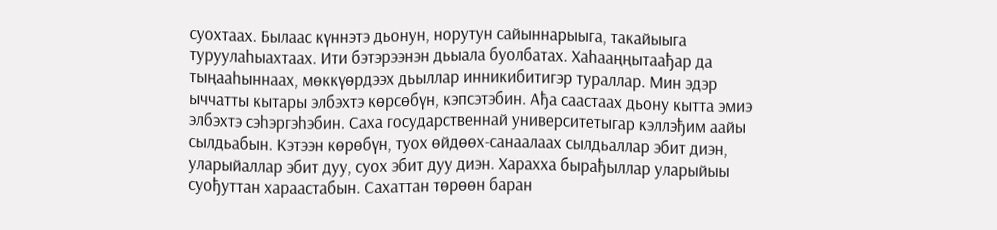суохтаах. Былаас күннэтэ дьонун, норутун сайыннарыыга, такайыыга туруулаһыахтаах. Ити бэтэрээнэн дьыала буолбатах. Хаһааңңытаађар да тыңааһыннаах, мөккүөрдээх дьыллар инникибитигэр тураллар. Мин эдэр ыччатты кытары элбэхтэ көрсөбүн, кэпсэтэбин. Ађа саастаах дьону кытта эмиэ элбэхтэ сэһэргэһэбин. Саха государственнай университетыгар кэллэђим аайы сылдьабын. Кэтээн көрөбүн, туох өйдөөх-санаалаах сылдьаллар эбит диэн, уларыйаллар эбит дуу, суох эбит дуу диэн. Харахха бырађыллар уларыйыы суођуттан хараастабын. Сахаттан төрөөн баран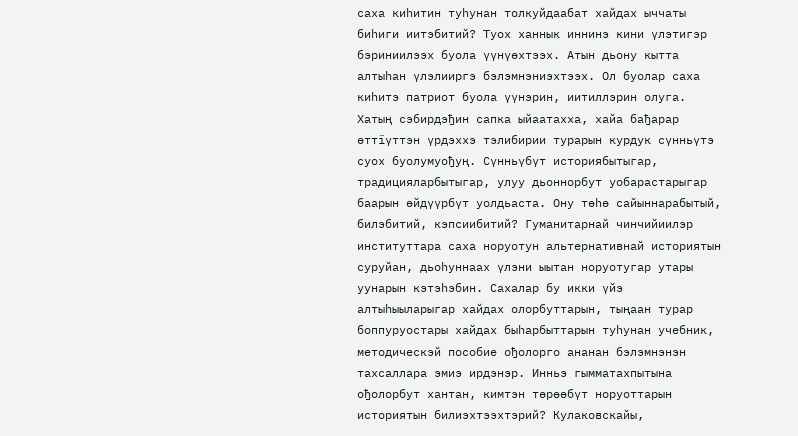саха киһитин туһунан толкуйдаабат хайдах ыччаты биһиги иитэбитий? Туох ханнык иннинэ кини үлэтигэр бэриниилээх буола үүнүөхтээх. Атын дьону кытта алтыһан үлэлииргэ бэлэмнэниэхтээх. Ол буолар саха киһитэ патриот буола үүнэрин, иитиллэрин олуга. Хатың сэбирдэђин сапка ыйаатахха, хайа бађарар өттїүттэн үрдэххэ тэлибирии турарын курдук сүнньүтэ суох буолумуођуң. Сүнньүбүт историябытыгар, традицияларбытыгар, улуу дьоннорбут уобарастарыгар баарын өйдүүрбүт уолдьаста. Ону төһө сайыннарабытый, билэбитий, кэпсиибитий? Гуманитарнай чинчийиилэр институттара саха норуотун альтернативнай историятын суруйан, дьоһуннаах үлэни ыытан норуотугар утары уунарын кэтэһэбин. Сахалар бу икки үйэ алтыһыыларыгар хайдах олорбуттарын, тыңаан турар боппуруостары хайдах быһарбыттарын туһунан учебник, методическэй пособие ођолорго ананан бэлэмнэнэн тахсаллара эмиэ ирдэнэр. Инньэ гымматахпытына ођолорбут хантан, кимтэн төрөөбүт норуоттарын историятын билиэхтээхтэрий? Кулаковскайы,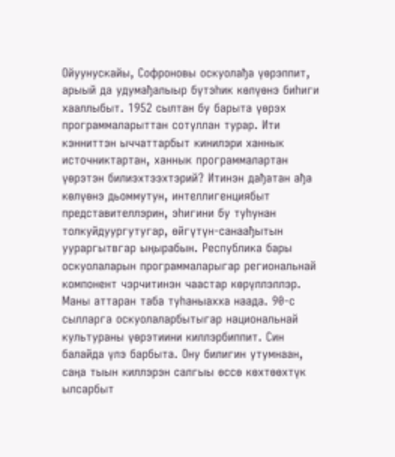Ойуунускайы, Софроновы оскуолађа үөрэппит, арыый да удумађалыыр бүтэһик көлүөнэ биһиги хааллыбыт. 1952 сылтан бу барыта үөрэх программаларыттан сотуллан турар. Ити кэнниттэн ыччаттарбыт кинилэри ханнык источниктартан, ханнык программалартан үөрэтэн билиэхтээхтэрий? Итинэн дађатан ађа көлүөнэ дьоммутун, интеллигенциябыт представителлэрин, эһигини бу туһунан толкуйдуургутугар, өйгүтүн-санаађытын уураргытвгар ыңырабын. Республика бары оскуолаларын программаларыгар региональнай компонент чэрчитинэн чаастар көрүллэллэр. Маны аттаран таба туһаныахха наада. 90-с сылларга оскуолаларбытыгар национальнай культураны үөрэтиини киллэрбиппит. Син балайда үлэ барбыта. Ону билигин утумнаан, саңа тыын киллэрэн салгыы өссө көхтөөхтүк ылсарбыт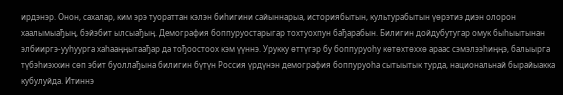ирдэнэр. Онон, сахалар, ким эрэ туораттан кэлэн биһигини сайыннарыа, историябытын, культурабытын үөрэтиэ диэн олорон хаалымыађың, бэйэбит ылсыађың. Демография боппуруостарыгар тохтуохпун бађарабын. Билигин дойдубутугар омук быһыытынан элбииргэ-ууһуурга хаһааңңытаађар да тођоостоох кэм үүннэ. Урукку өттүгэр бу боппуруоһу көтөхтөххө араас сэмэлээһиңңэ, балыырга түбэһиэххин сөп эбит буоллађына билигин бүтүн Россия үрдүнэн демография боппуруоһа сытыытык турда, национальнай бырайыакка кубулуйда. Итиннэ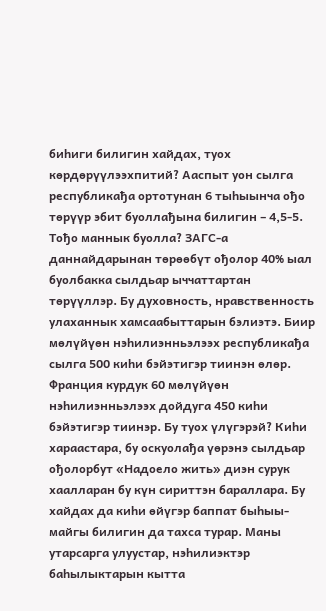биһиги билигин хайдах, туох көрдөрүүлээхпитий? Ааспыт уон сылга республикађа ортотунан 6 тыһыынча ођо төрүүр эбит буоллађына билигин – 4,5-5. Тођо маннык буолла? ЗАГС-а даннайдарынан төрөөбүт ођолор 40% ыал буолбакка сылдьар ыччаттартан төрүүллэр. Бу духовность, нравственность улаханнык хамсаабыттарын бэлиэтэ. Биир мөлүйүөн нэһилиэнньэлээх республикађа сылга 500 киһи бэйэтигэр тиинэн өлөр. Франция курдук 60 мөлүйүөн нэһилиэнньэлээх дойдуга 450 киһи бэйэтигэр тиинэр. Бу туох үлүгэрэй? Киһи хараастара, бу оскуолађа үөрэнэ сылдьар ођолорбут «Надоело жить» диэн сурук хаалларан бу күн сириттэн бараллара. Бу хайдах да киһи өйүгэр баппат быһыы-майгы билигин да тахса турар. Маны утарсарга улуустар, нэһилиэктэр баһылыктарын кытта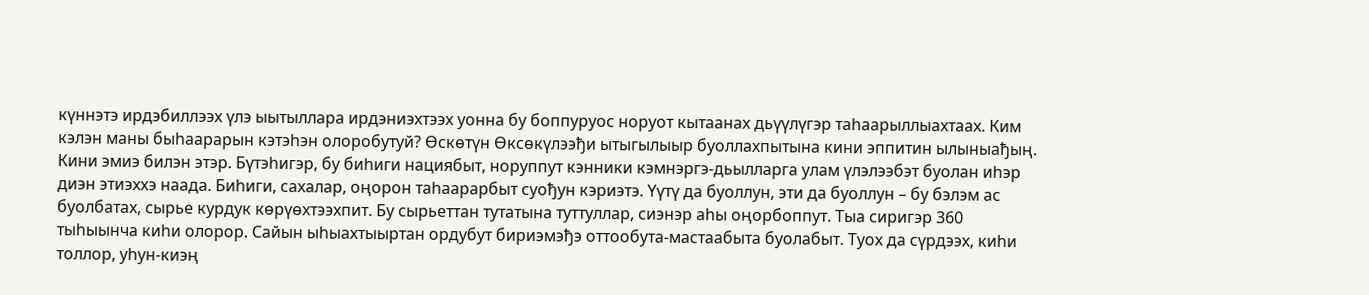күннэтэ ирдэбиллээх үлэ ыытыллара ирдэниэхтээх уонна бу боппуруос норуот кытаанах дьүүлүгэр таһаарыллыахтаах. Ким кэлэн маны быһаарарын кэтэһэн олоробутуй? Өскөтүн Өксөкүлээђи ытыгылыыр буоллахпытына кини эппитин ылыныађың. Кини эмиэ билэн этэр. Бүтэһигэр, бу биһиги нациябыт, норуппут кэнники кэмнэргэ-дьылларга улам үлэлээбэт буолан иһэр диэн этиэххэ наада. Биһиги, сахалар, оңорон таһаарарбыт суођун кэриэтэ. Үүтү да буоллун, эти да буоллун – бу бэлэм ас буолбатах, сырье курдук көрүөхтээхпит. Бу сырьеттан тутатына туттуллар, сиэнэр аһы оңорбоппут. Тыа сиригэр 360 тыһыынча киһи олорор. Сайын ыһыахтыыртан ордубут бириэмэђэ оттообута-мастаабыта буолабыт. Туох да сүрдээх, киһи толлор, уһун-киэң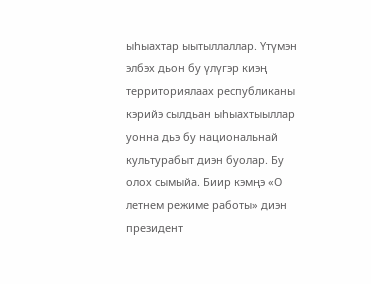ыһыахтар ыытыллаллар. Үтүмэн элбэх дьон бу үлүгэр киэң территориялаах республиканы кэрийэ сылдьан ыһыахтыыллар уонна дьэ бу национальнай культурабыт диэн буолар. Бу олох сымыйа. Биир кэмңэ «О летнем режиме работы» диэн президент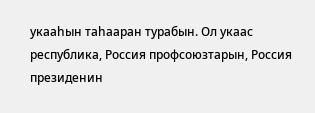укааһын таһааран турабын. Ол укаас республика, Россия профсоюзтарын, Россия президенин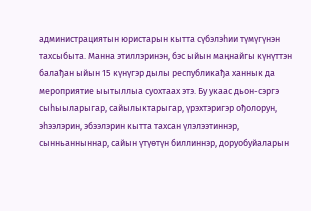администрациятын юристарын кытта сүбэлэһии түмүгүнэн тахсыбыта. Манна этиллэринэн, бэс ыйын маңнайгы күнүттэн балађан ыйын 15 күнүгэр дылы республикађа ханнык да мероприятие ыытыллыа суохтаах этэ. Бу укаас дьон-сэргэ сыһыыларыгар, сайылыктарыгар, үрэхтэригэр ођолорун, эһээлэрин, эбээлэрин кытта тахсан үлэлээтиннэр, сынньанныннар, сайын үтүөтүн биллиннэр, доруобуйаларын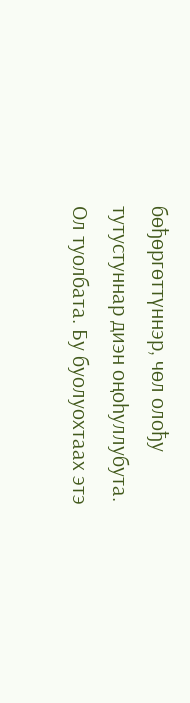бөђөргөттүннэр, чөл олођу тутустуннар диэн оңоһуллубута. Ол туолбата. Бу буолуохтаах этэ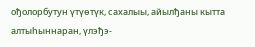ођолорбутун үтүөтүк, сахалыы, айылђаны кытта алтыһыннаран, үлэђэ-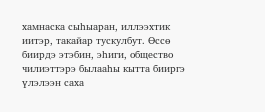хамнаска сыһыаран, иллээхтик иитэр, такайар тускулбут. Өссө биирдэ этэбин, эһиги, общество чилиэттэрэ былааһы кытта бииргэ үлэлээн саха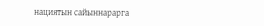нациятын сайыннарарга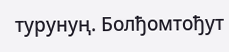турунуң. Болђомтођут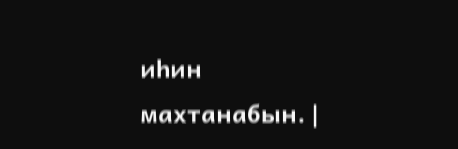иһин махтанабын. |